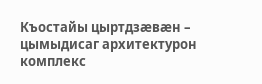Къостайы цыртдзæвæн – цымыдисаг архитектурон комплекс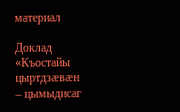материал

Доклад «Къостайы цыртдзæвæн – цымыдисаг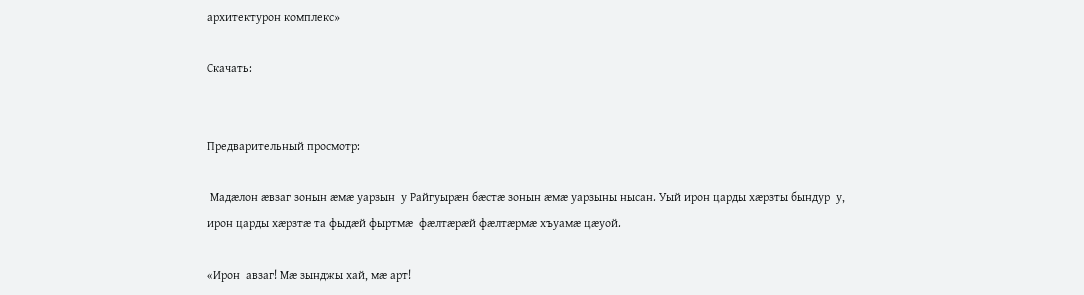архитектурон комплекс»

Скачать:


Предварительный просмотр:

 Мадæлон æвзаг зонын æмæ уарзын  у Райгуырæн бæстæ зонын æмæ уарзыны нысан. Уый ирон царды хæрзты бындур  у, ирон царды хæрзтæ та фыдæй фыртмæ  фæлтæрæй фæлтæрмæ хъуамæ цæуой.

«Ирон  авзаг! Мæ зынджы хай, мæ арт!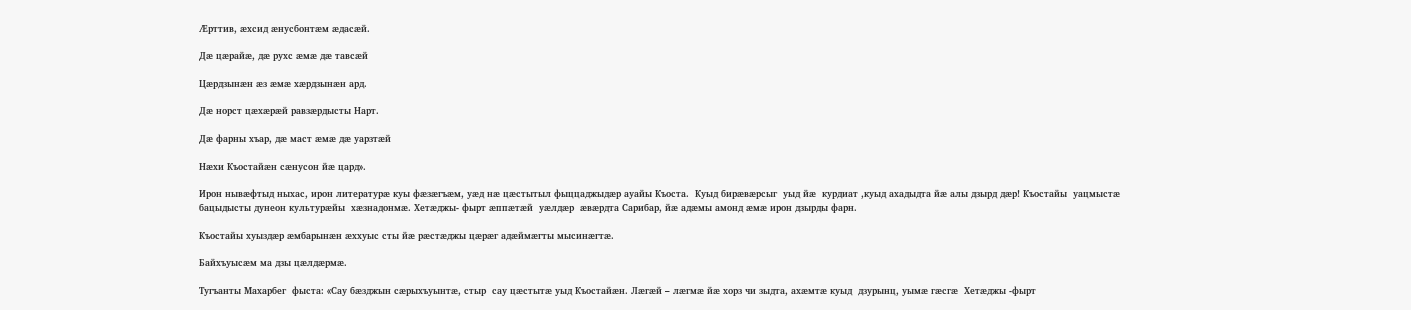Æрттив, æхсид æнусбонтæм æдасæй.

Дæ цæрайæ, дæ рухс æмæ дæ тавсæй

Цæрдзынæн æз æмæ хæрдзынæн ард.

Дæ норст цæхæрæй равзæрдысты Нарт.

Дæ фарны хъар, дæ маст æмæ дæ уарзтæй

Нæхи Къостайæн сæнусон йæ цард».

Ирон нывæфтыд ныхас, ирон литературæ куы фæзæгъæм, уæд нæ цæстытыл фыццаджыдæр ауайы Къоста.  Куыд бирæвæрсыг  уыд йæ  курдиат ,куыд ахадыдта йæ алы дзырд дæр! Къостайы  уацмыстæ бацыдысты дунеон культурæйы  хæзнадонмæ. Хетæджы- фырт æппæтæй  уæлдæр  æвæрдта Сарибар, йæ адæмы амонд æмæ ирон дзырды фарн.

Къостайы хуыздæр æмбарынæн æххуыс сты йæ рæстæджы цæрæг адæймæгты мысинæгтæ.

Байхъуысæм ма дзы цæлдæрмæ.

Тугъанты Махарбег  фыста: «Сау бæзджын сæрыхъуынтæ, стыр  сау цæстытæ уыд Къостайæн. Лæгæй – лæгмæ йæ хорз чи зыдта, ахæмтæ куыд  дзурынц, уымæ гæсгæ  Хетæджы -фырт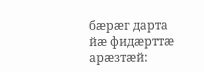бæрæг дарта йæ фидæрттæ арæзтæй: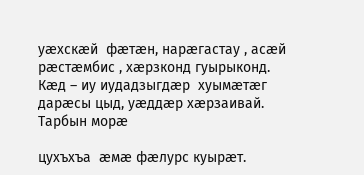уæхскæй  фæтæн, нарæгастау , асæй рæстæмбис , хæрзконд гуырыконд. Кæд – иу иудадзыгдæр  хуымæтæг  дарæсы цыд, уæддæр хæрзаивай. Тарбын морæ

цухъхъа  æмæ фæлурс куырæт.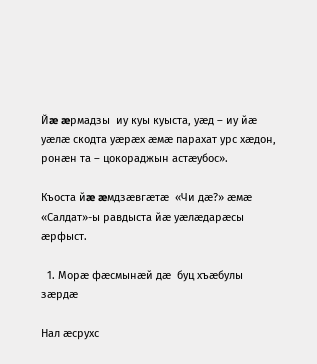Йæ æрмадзы  иу куы куыста, уæд – иу йæ уæлæ скодта уæрæх æмæ парахат урс хæдон, ронæн та – цокораджын астæубос».

Къоста йæ æмдзæвгæтæ  «Чи дæ?» æмæ «Салдат»-ы равдыста йæ уæлæдарæсы æрфыст.

  1. Морæ фæсмынæй дæ  буц хъæбулы зæрдæ

Нал æсрухс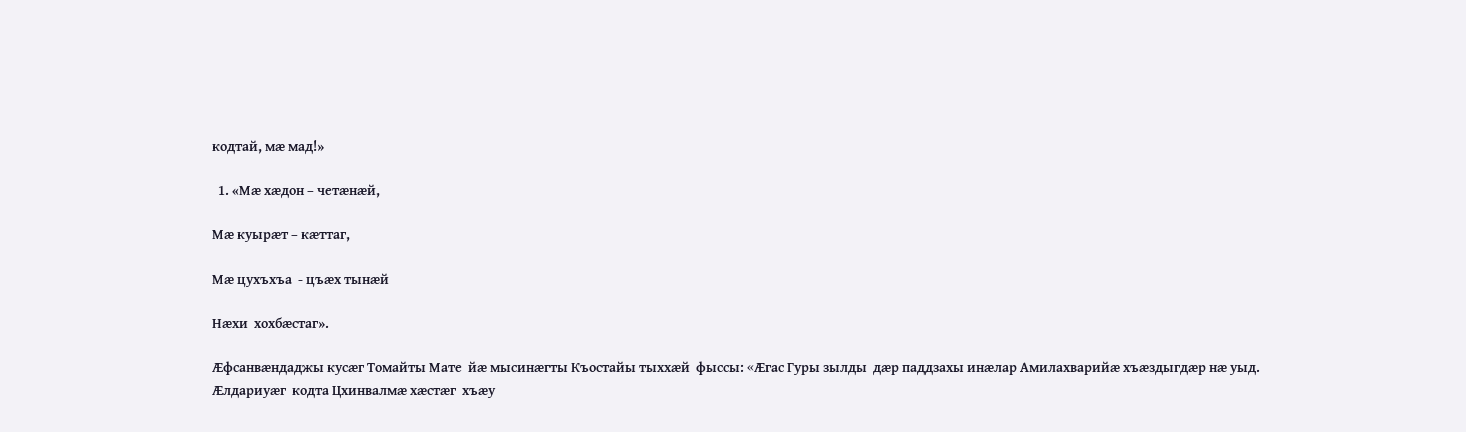кодтай, мæ мад!»

  1. «Мæ хæдон – четæнæй,

Мæ куырæт – кæттаг,

Мæ цухъхъа  - цъæх тынæй

Нæхи  хохбæстаг».

Æфсанвæндаджы кусæг Томайты Мате  йæ мысинæгты Къостайы тыххæй  фыссы: «Æгас Гуры зылды  дæр паддзахы инæлар Амилахварийæ хъæздыгдæр нæ уыд. Æлдариуæг  кодта Цхинвалмæ хæстæг  хъæу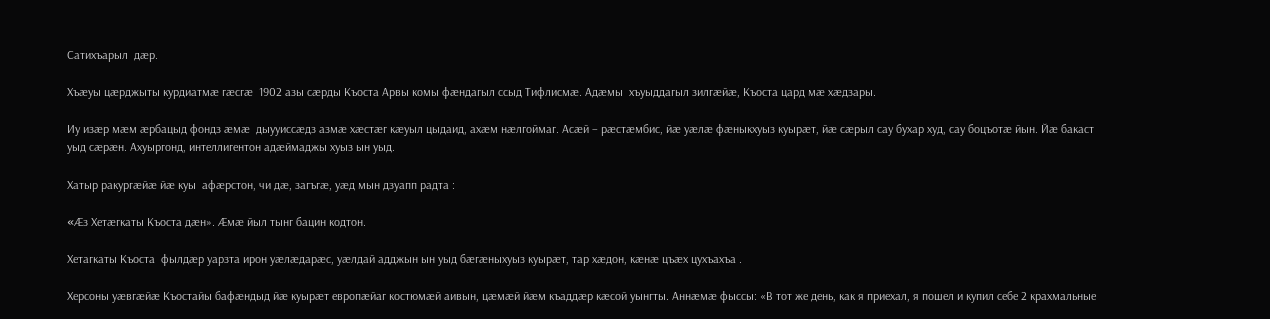Сатихъарыл  дæр.

Хъæуы цæрджыты курдиатмæ гæсгæ  1902 азы сæрды Къоста Арвы комы фæндагыл ссыд Тифлисмæ. Адæмы  хъуыддагыл зилгæйæ, Къоста цард мæ хæдзары.

Иу изæр мæм æрбацыд фондз æмæ  дыууиссæдз азмæ хæстæг кæуыл цыдаид, ахæм нæлгоймаг. Асæй – рæстæмбис, йæ уæлæ фæныкхуыз куырæт, йæ сæрыл сау бухар худ, сау боцъотæ йын. Йæ бакаст уыд сæрæн. Ахуыргонд, интеллигентон адæймаджы хуыз ын уыд.

Хатыр ракургæйæ йæ куы  афæрстон, чи дæ, загъгæ, уæд мын дзуапп радта :

«Æз Хетæгкаты Къоста дæн». Æмæ йыл тынг бацин кодтон.

Хетагкаты Къоста  фылдæр уарзта ирон уæлæдарæс, уæлдай адджын ын уыд бæгæныхуыз куырæт, тар хæдон, кæнæ цъæх цухъахъа .

Херсоны уæвгæйæ Къостайы бафæндыд йæ куырæт европæйаг костюмæй аивын, цæмæй йæм къаддæр кæсой уынгты. Аннæмæ фыссы: «В тот же день, как я приехал, я пошел и купил себе 2 крахмальные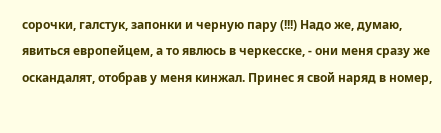сорочки, галстук, запонки и черную пару (!!!) Надо же, думаю, явиться европейцем, а то явлюсь в черкесске, - они меня сразу же оскандалят, отобрав у меня кинжал. Принес я свой наряд в номер,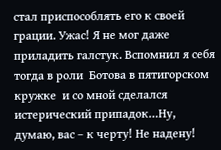стал приспособлять его к своей грации. Ужас! Я не мог даже приладить галстук. Вспомнил я себя тогда в роли  Ботова в пятигорском кружке  и со мной сделался истерический припадок…Ну, думаю, вас – к черту! Не надену!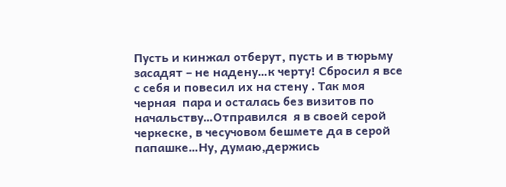Пусть и кинжал отберут, пусть и в тюрьму засадят – не надену…к черту! Сбросил я все с себя и повесил их на стену . Так моя черная  пара и осталась без визитов по начальству…Отправился  я в своей серой черкеске, в чесучовом бешмете да в серой папашке…Ну, думаю,держись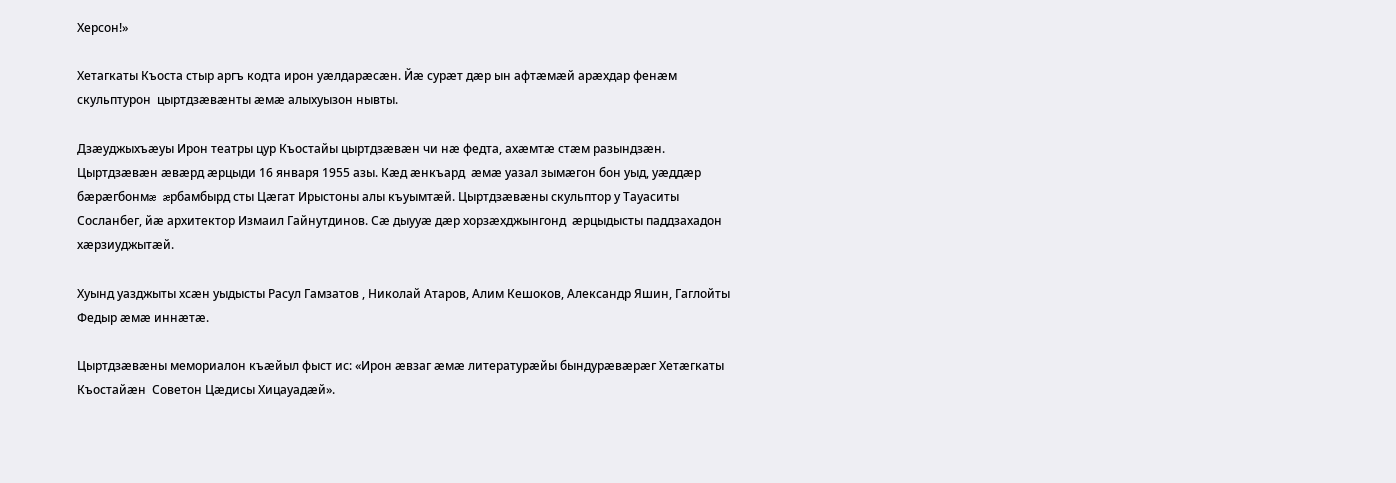Херсон!»

Хетагкаты Къоста стыр аргъ кодта ирон уæлдарæсæн. Йæ сурæт дæр ын афтæмæй арæхдар фенæм скульптурон  цыртдзæвæнты æмæ алыхуызон нывты.

Дзæуджыхъæуы Ирон театры цур Къостайы цыртдзæвæн чи нæ федта, ахæмтæ стæм разындзæн. Цыртдзæвæн æвæрд æрцыди 16 января 1955 азы. Кæд æнкъард  æмæ уазал зымæгон бон уыд, уæддæр бæрæгбонмæ æрбамбырд сты Цæгат Ирыстоны алы къуымтæй. Цыртдзæвæны скульптор у Тауаситы Сосланбег, йæ архитектор Измаил Гайнутдинов. Сæ дыууæ дæр хорзæхджынгонд  æрцыдысты паддзахадон хæрзиуджытæй.

Хуынд уазджыты хсæн уыдысты Расул Гамзатов , Николай Атаров, Алим Кешоков, Александр Яшин, Гаглойты Федыр æмæ иннæтæ.

Цыртдзæвæны мемориалон къæйыл фыст ис: «Ирон æвзаг æмæ литературæйы бындурæвæрæг Хетæгкаты Къостайæн  Советон Цæдисы Хицауадæй».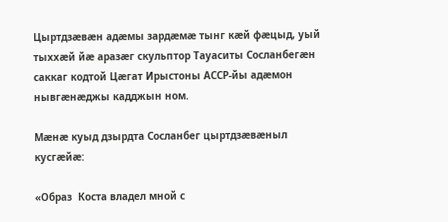Цыртдзæвæн адæмы зардæмæ тынг кæй фæцыд, уый тыххæй йæ аразæг скульптор Тауаситы Сосланбегæн  саккаг кодтой Цæгат Ирыстоны АССР-йы адæмон нывгæнæджы кадджын ном.

Мæнæ куыд дзырдта Сосланбег цыртдзæвæныл кусгæйæ:

«Образ  Коста владел мной с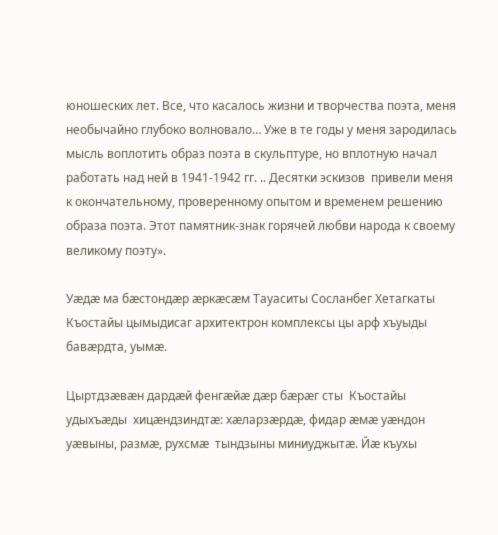юношеских лет. Все, что касалось жизни и творчества поэта, меня необычайно глубоко волновало… Уже в те годы у меня зародилась мысль воплотить образ поэта в скульптуре, но вплотную начал работать над ней в 1941-1942 гг. .. Десятки эскизов  привели меня к окончательному, проверенному опытом и временем решению образа поэта. Этот памятник-знак горячей любви народа к своему великому поэту».

Уæдæ ма бæстондæр æркæсæм Тауаситы Сосланбег Хетагкаты Къостайы цымыдисаг архитектрон комплексы цы арф хъуыды бавæрдта, уымæ.

Цыртдзæвæн дардæй фенгæйæ дæр бæрæг сты  Къостайы удыхъæды  хицæндзиндтæ: хæларзæрдæ, фидар æмæ уæндон уæвыны, размæ, рухсмæ  тындзыны миниуджытæ. Йæ къухы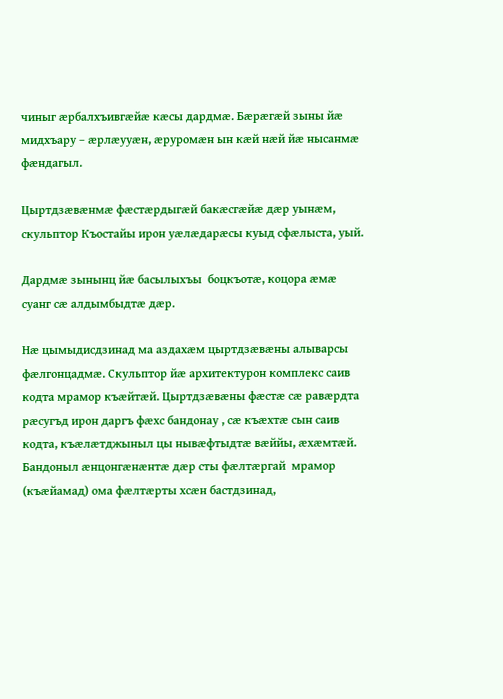чиныг æрбалхъивгæйæ кæсы дардмæ. Бæрæгæй зыны йæ мидхъару – æрлæууæн, æруромæн ын кæй нæй йæ нысанмæ фæндагыл.

Цыртдзæвæнмæ фæстæрдыгæй бакæсгæйæ дæр уынæм, скульптор Къостайы ирон уæлæдарæсы куыд сфæлыста, уый.

Дардмæ зынынц йæ басылыхъы  боцкъотæ, коцора æмæ суанг сæ алдымбыдтæ дæр.

Нæ цымыдисдзинад ма аздахæм цыртдзæвæны алыварсы фæлгонцадмæ. Скульптор йæ архитектурон комплекс саив кодта мрамор къæйтæй. Цыртдзæвæны фæстæ сæ равæрдта рæсугъд ирон даргъ фæхс бандонау , сæ къæхтæ сын саив кодта, къæлæтджыныл цы нывæфтыдтæ вæййы, æхæмтæй. Бандоныл æнцонгæнæнтæ дæр сты фæлтæргай  мрамор  (къæйамад) ома фæлтæрты хсæн бастдзинад,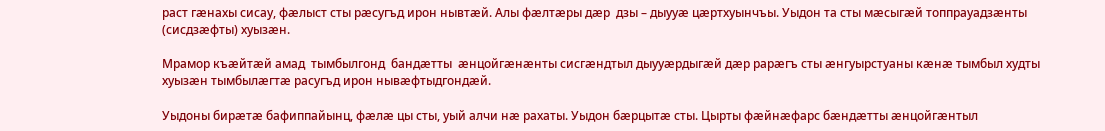раст гæнахы сисау, фæлыст сты рæсугъд ирон нывтæй. Алы фæлтæры дæр  дзы – дыууæ цæртхуынчъы. Уыдон та сты мæсыгæй топпрауадзæнты (сисдзæфты) хуызæн.

Мрамор къæйтæй амад  тымбылгонд  бандæтты  æнцойгæнæнты сисгæндтыл дыууæрдыгæй дæр рарæгъ сты æнгуырстуаны кæнæ тымбыл худты хуызæн тымбылæгтæ расугъд ирон нывæфтыдгондæй.

Уыдоны бирæтæ бафиппайынц, фæлæ цы сты, уый алчи нæ рахаты. Уыдон бæрцытæ сты. Цырты фæйнæфарс бæндæтты æнцойгæнтыл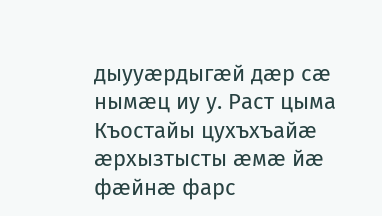дыууæрдыгæй дæр сæ нымæц иу у. Раст цыма Къостайы цухъхъайæ æрхызтысты æмæ йæ фæйнæ фарс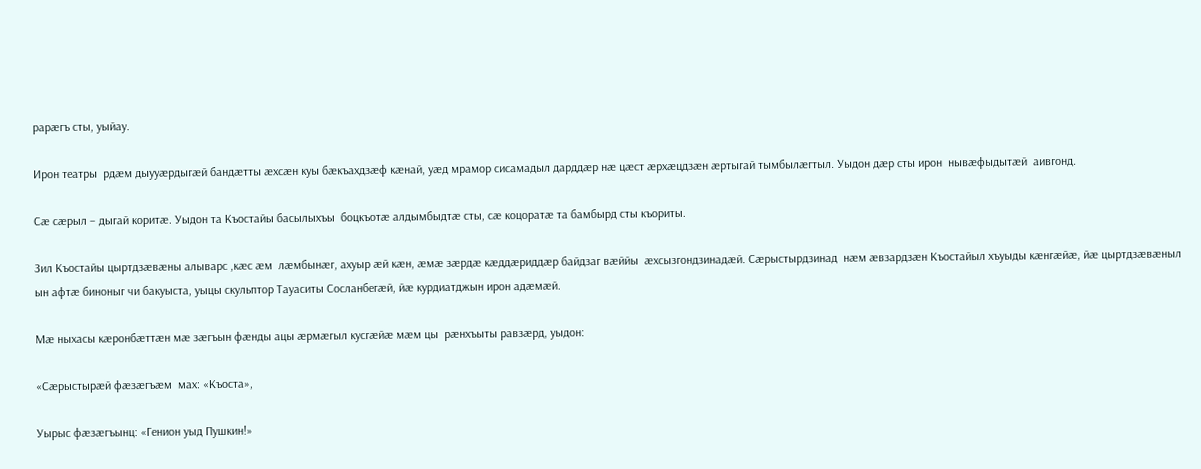рарæгъ сты, уыйау.

Ирон театры  рдæм дыууæрдыгæй бандæтты æхсæн куы бæкъахдзæф кæнай, уæд мрамор сисамадыл дарддæр нæ цæст æрхæцдзæн æртыгай тымбылæгтыл. Уыдон дæр сты ирон  нывæфыдытæй  аивгонд.

Сæ сæрыл – дыгай коритæ. Уыдон та Къостайы басылыхъы  боцкъотæ алдымбыдтæ сты, сæ коцоратæ та бамбырд сты къориты.

Зил Къостайы цыртдзæвæны алыварс ,кæс æм  лæмбынæг, ахуыр æй кæн, æмæ зæрдæ кæддæриддæр байдзаг вæййы  æхсызгондзинадæй. Сæрыстырдзинад  нæм æвзардзæн Къостайыл хъуыды кæнгæйæ, йæ цыртдзæвæныл ын афтæ биноныг чи бакуыста, уыцы скульптор Тауаситы Сосланбегæй, йæ курдиатджын ирон адæмæй.

Мæ ныхасы кæронбæттæн мæ зæгъын фæнды ацы æрмæгыл кусгæйæ мæм цы  рæнхъыты равзæрд, уыдон:

«Сæрыстырæй фæзæгъæм  мах: «Къоста»,

Уырыс фæзæгъынц: «Генион уыд Пушкин!»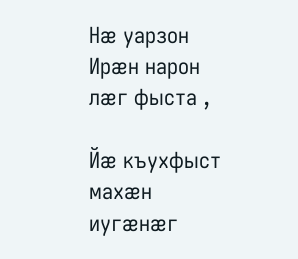Нæ уарзон Ирæн нарон лæг фыста ,

Йæ къухфыст махæн иугæнæг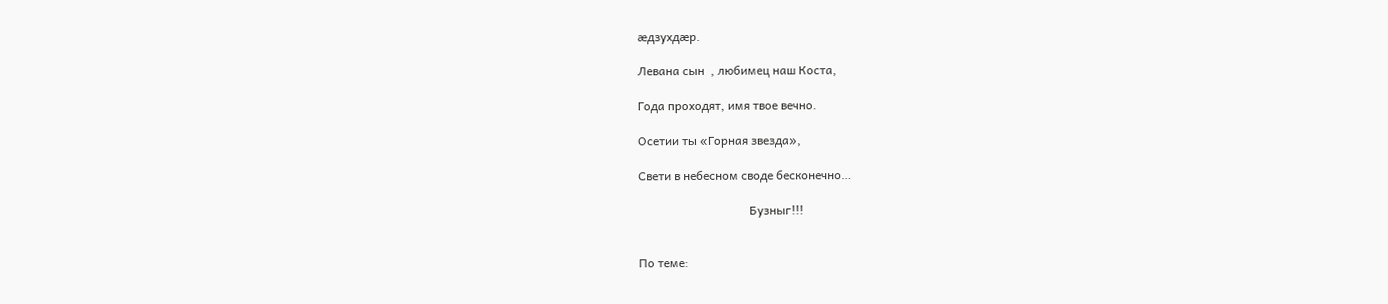æдзухдæр.

Левана сын  , любимец наш Коста,

Года проходят, имя твое вечно.

Осетии ты «Горная звезда»,

Свети в небесном своде бесконечно…

                                     Бузныг!!!


По теме: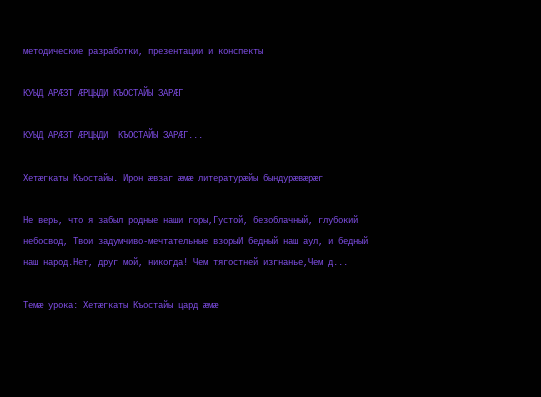методические разработки, презентации и конспекты

КУЫД АРÆЗТ ÆРЦЫДИ КЪОСТАЙЫ ЗАРÆГ

КУЫД АРÆЗТ ÆРЦЫДИ  КЪОСТАЙЫ ЗАРÆГ...

Хетæгкаты Къостайы. Ирон æвзаг æмæ литературæйы бындурæвæрæг

Не верь, что я забыл родные наши горы,Густой, безоблачный, глубокий небосвод, Твои задумчиво-мечтательные взорыИ бедный наш аул, и бедный наш народ.Нет, друг мой, никогда! Чем тягостней изгнанье,Чем д...

Темæ урока: Хетæгкаты Къостайы цард æмæ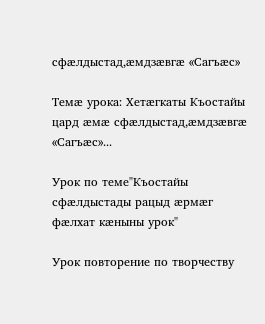сфæлдыстад,æмдзæвгæ «Сагъæс»

Темæ урока: Хетæгкаты Къостайы цард æмæ сфæлдыстад,æмдзæвгæ «Сагъæс»...

Урок по теме"Къостайы сфæлдыстады рацыд æрмæг фæлхат кæныны урок"

Урок повторение по творчеству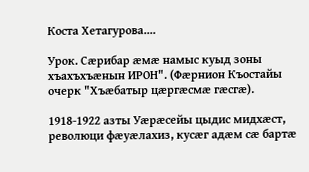Коста Хетагурова....

Урок. Сæрибар æмæ намыс куыд зоны хъахъхъæнын ИРОН". (Фæрнион Къостайы очерк "Хъæбатыр цæргæсмæ гæсгæ).

1918-1922 азты Уæрæсейы цыдис мидхæст, революци фæуæлахиз, кусæг адæм сæ бартæ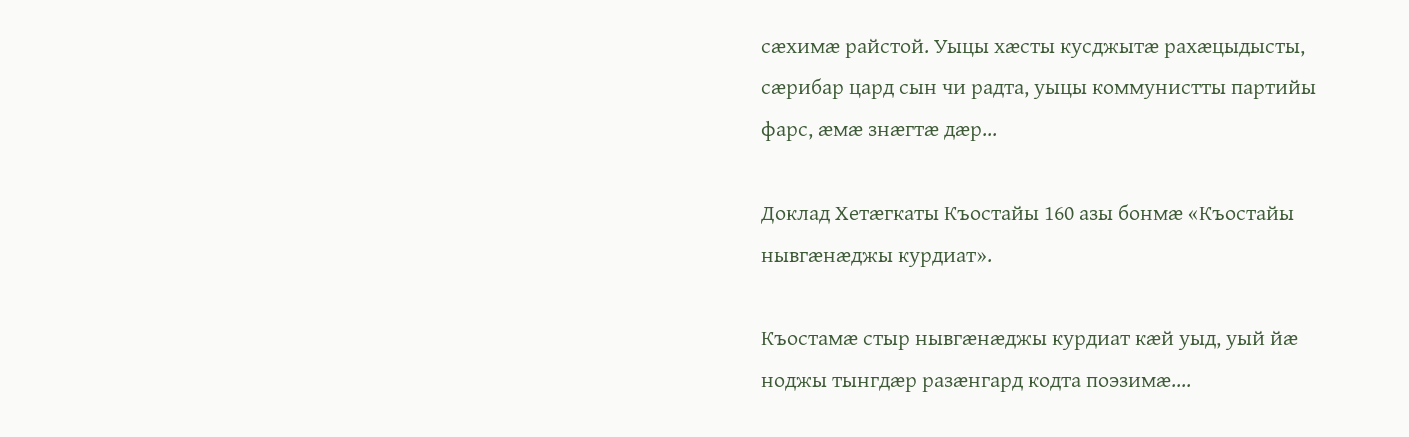сæхимæ райстой. Уыцы хæсты кусджытæ рахæцыдысты, сæрибар цард сын чи радта, уыцы коммунистты партийы фарс, æмæ знæгтæ дæр...

Доклад Хетæгкаты Къостайы 160 азы бонмæ «Къостайы нывгæнæджы курдиат».

Къостамæ стыр нывгæнæджы курдиат кæй уыд, уый йæ ноджы тынгдæр разæнгард кодта поэзимæ....